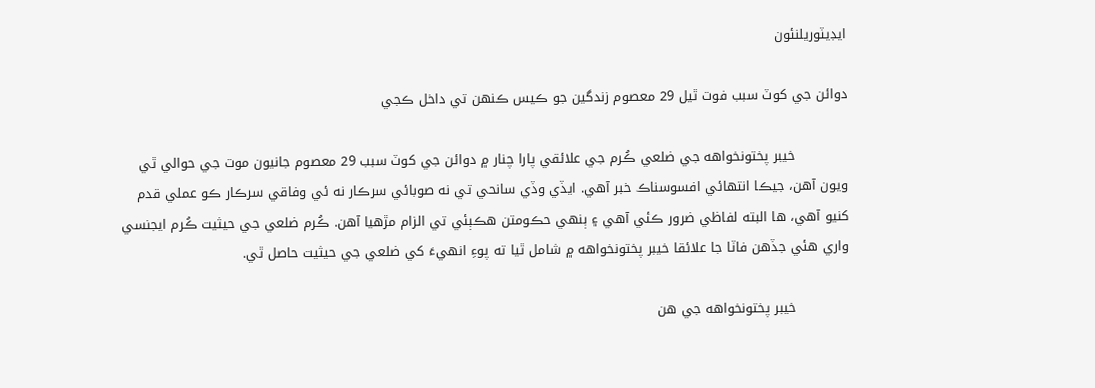ايڊيٽوريلنئون

دوائن جي کوٽ سبب فوت ٿيل 29 معصوم زندگين جو ڪيس ڪنهن تي داخل ڪجي

            خيبر پختونخواهه جي ضلعي ڪُرم جي علائقي پارا چنار ۾ دوائن جي کوٽ سبب 29 معصوم جانيون موت جي حوالي ٿي ويون آهن، جيڪا انتهائي افسوسناڪ خبر آهي. ايڏي وڏي سانحي تي نه صوبائي سرڪار نه ئي وفاقي سرڪار ڪو عملي قدم کنيو آهي، ها البته لفاظي ضرور ڪئي آهي ۽ ٻنهي حڪومتن هڪٻئي تي الزام مڙهيا آهن. ڪُرم ضلعي جي حيثيت ڪُرم ايجنسي واري هئي جڏهن فاٽا جا علائقا خيبر پختونخواهه ۾ شامل ٿيا ته پوءِ انهيءَ کي ضلعي جي حيثيت حاصل ٿي.

            خيبر پختونخواهه جي هن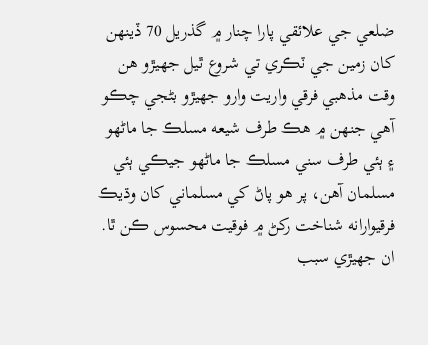ضلعي جي علائقي پارا چنار ۾ گذريل 70 ڏينهن کان زمين جي ٽڪري تي شروع ٿيل جهيڙو هن وقت مذهبي فرقي واريت وارو جهيڙو بڻجي چڪو آهي جنهن ۾ هڪ طرف شيعه مسلڪ جا ماڻهو ۽ ٻئي طرف سني مسلڪ جا ماڻهو جيڪي ٻئي مسلمان آهن، پر هو پاڻ کي مسلماني کان وڌيڪ فرقيوارانه شناخت رکڻ ۾ فوقيت محسوس ڪن ٿا. ان جهيڙي سبب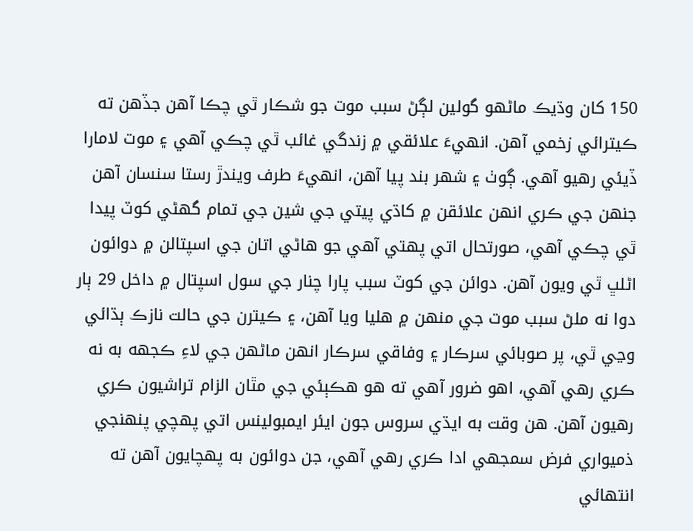150 کان وڌيڪ ماڻهو گولين لڳڻ سبب موت جو شڪار ٿي چڪا آهن جڏهن ته ڪيترائي زخمي آهن. انهيءَ علائقي ۾ زندگي غائب ٿي چڪي آهي ۽ موت لامارا ڏيئي رهيو آهي. ڳوٺ ۽ شهر بند پيا آهن، انهيءَ طرف ويندڙ رستا سنسان آهن جنهن جي ڪري انهن علائقن ۾ کاڌي پيتي جي شين جي تمام گهڻي کوٽ پيدا ٿي چڪي آهي، صورتحال اتي پهتي آهي جو هاڻي اتان جي اسپتالن ۾ دوائون اڻلڀ ٿي ويون آهن. دوائن جي کوٽ سبب پارا چنار جي سول اسپتال ۾ داخل 29 ٻار دوا نه ملڻ سبب موت جي منهن ۾ هليا ويا آهن، ۽ ڪيترن جي حالت نازڪ ٻڌائي وڃي ٿي، پر صوبائي سرڪار ۽ وفاقي سرڪار انهن ماڻهن جي لاءِ ڪجهه به نه ڪري رهي آهي، اهو ضرور آهي ته هو هڪٻئي جي مٿان الزام تراشيون ڪري رهيون آهن. هن وقت به ايڌي سروس جون ايئر ايمبولينس اتي پهچي پنهنجي ذميواري فرض سمجهي ادا ڪري رهي آهي، جن دوائون به پهچايون آهن ته انتهائي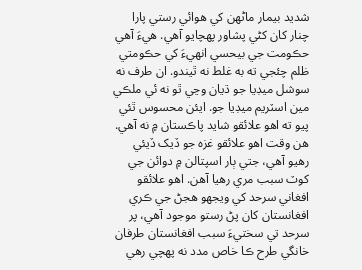شديد بيمار ماڻهن کي هوائي رستي پارا چنار کان کڻي پشاور پهچايو آهي. هيءَ آهي حڪومت جي بيحسي انهيءَ کي حڪومتي ظلم چئجي ته به غلط نه ٿيندو. ان طرف نه سوشل ميڊيا جو ڌيان وڃي ٿو نه ئي ملڪي مين اسٽريم ميڊيا جو. ايئن محسوس ٿئي پيو ته اهو علائقو شايد پاڪستان ۾ نه آهي. هن وقت اهو علائقو غزه جو ڏيک ڏيئي رهيو آهي، جتي ٻار اسپتالن ۾ دوائن جي کوٽ سبب مري رهيا آهن. اهو علائقو افغاني سرحد کي ويجهو هجڻ جي ڪري افغانستان کان پڻ رستو موجود آهي، پر سرحد تي سختيءَ سبب افغانستان طرفان خانگي طرح ڪا خاص مدد نه پهچي رهي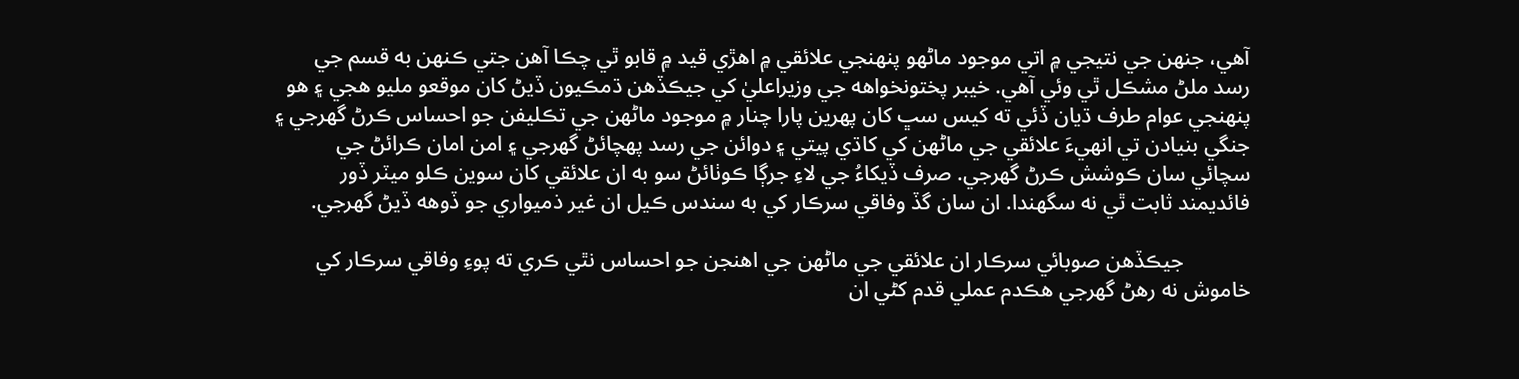آهي، جنهن جي نتيجي ۾ اتي موجود ماڻهو پنهنجي علائقي ۾ اهڙي قيد ۾ قابو ٿي چڪا آهن جتي ڪنهن به قسم جي رسد ملڻ مشڪل ٿي وئي آهي. خيبر پختونخواهه جي وزيراعليٰ کي جيڪڏهن ڌمڪيون ڏيڻ کان موقعو مليو هجي ۽ هو پنهنجي عوام طرف ڌيان ڏئي ته کيس سڀ کان پهرين پارا چنار ۾ موجود ماڻهن جي تڪليفن جو احساس ڪرڻ گهرجي ۽ جنگي بنيادن تي انهيءَ علائقي جي ماڻهن کي کاڌي پيتي ۽ دوائن جي رسد پهچائڻ گهرجي ۽ امن امان ڪرائڻ جي سچائي سان ڪوشش ڪرڻ گهرجي. صرف ڏيکاءُ جي لاءِ جرڳا ڪوٺائڻ سو به ان علائقي کان سوين ڪلو ميٽر ڏور فائديمند ثابت ٿي نه سگهندا. ان سان گڏ وفاقي سرڪار کي به سندس ڪيل ان غير ذميواري جو ڏوهه ڏيڻ گهرجي.

            جيڪڏهن صوبائي سرڪار ان علائقي جي ماڻهن جي اهنجن جو احساس نٿي ڪري ته پوءِ وفاقي سرڪار کي خاموش نه رهڻ گهرجي هڪدم عملي قدم کڻي ان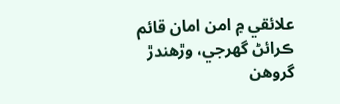علائقي ۾ امن امان قائم ڪرائڻ گهرجي، وڙهندڙ گروهن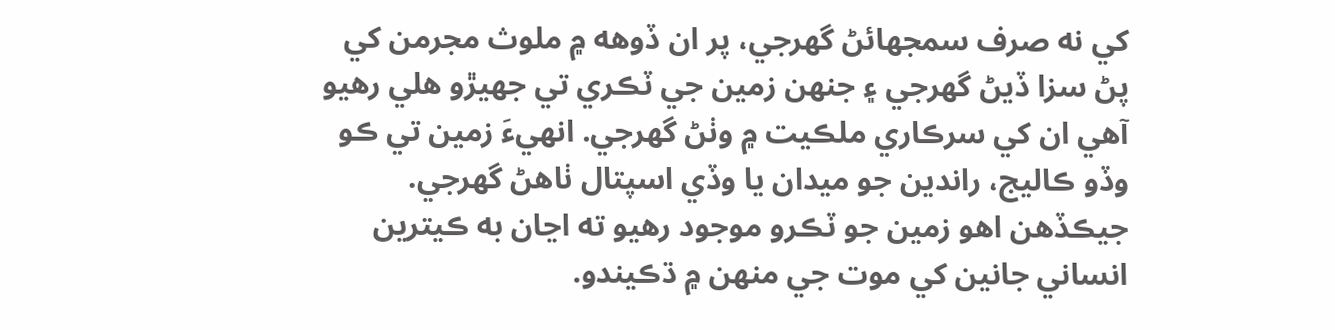کي نه صرف سمجهائڻ گهرجي، پر ان ڏوهه ۾ ملوث مجرمن کي پڻ سزا ڏيڻ گهرجي ۽ جنهن زمين جي ٽڪري تي جهيڙو هلي رهيو آهي ان کي سرڪاري ملڪيت ۾ وٺڻ گهرجي. انهيءَ زمين تي ڪو وڏو ڪاليج، راندين جو ميدان يا وڏي اسپتال ٺاهڻ گهرجي. جيڪڏهن اهو زمين جو ٽڪرو موجود رهيو ته اڃان به ڪيترين انساني جانين کي موت جي منهن ۾ ڌڪيندو.